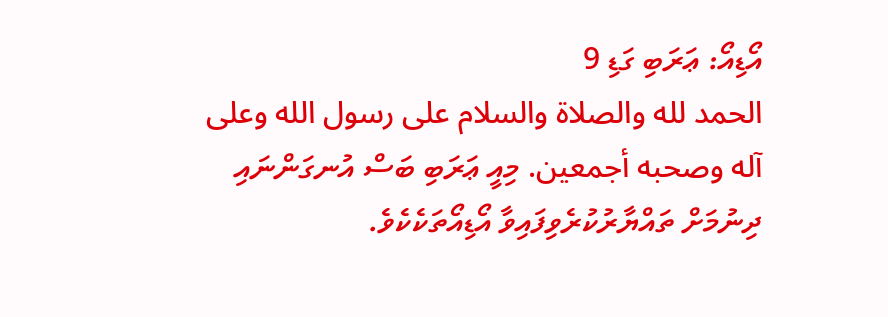އޯޑިއޯ: ޢަރަބި ގަޑި 9
الحمد لله والصلاة والسلام على رسول الله وعلى آله وصحبه أجمعين. މިއީ ޢަރަބި ބަސް އުނގަންނައި ދިނުމަށް ތައްޔާރުކުރެވިފައިވާ އޯޑިއޯތަކެކެވެ.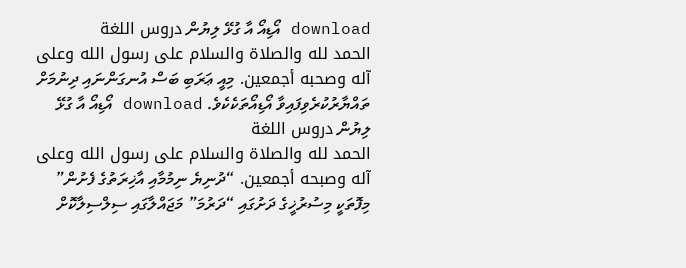download އޯޑިއޯ އާ ގުޅޭ ލިޔުން دروس اللغة
الحمد لله والصلاة والسلام على رسول الله وعلى آله وصحبه أجمعين. މިއީ ޢަރަބި ބަސް އުނގަންނައި ދިނުމަށް ތައްޔާރުކުރެވިފައިވާ އޯޑިއޯތަކެކެވެ. download އޯޑިއޯ އާ ގުޅޭ ލިޔުން دروس اللغة
الحمد لله والصلاة والسلام على رسول الله وعلى آله وصبحه أجمعين. “ދުނިޔެ ނިމުމާއި އާޚިރަތުގެ ފެށުން” މިފޮތަކީ މިސުރުޚީގެ ދަށުގައި “ދަރުމަ” މަޖައްލާގައި ސިލްސިލާކޮށް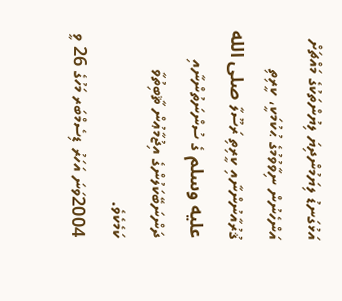އަޅުގަނޑު ލިޔަމުންދިޔަ ލިޔުންތަކުގެ މައްޗަށް
އަންހެނުން ނިވާވުމުގެ ޙުކުމަކީ، ކީރިތި ޤުރުއާނުންނާއި ކީރިތި ރަސޫލާ صلى الله عليه وسلم ގެ ސުންނަތުންނާއި ދަންނަބޭކަލުންގެ އިޖުމާޢުން ޘާބިތުވާ ކަމެކެވެ.
2004ވަނަ އަހަރު ޑިސެމްބަރ މަހުގެ 26 ވީ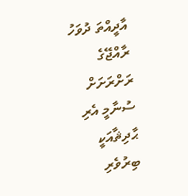އާދީއްތަ ދުވަހު ރާއްޖޭގެ ރަށްރަށަށް ސުނާމީ އެރި ޙާދިޘާއަކީ ބިރުވެރި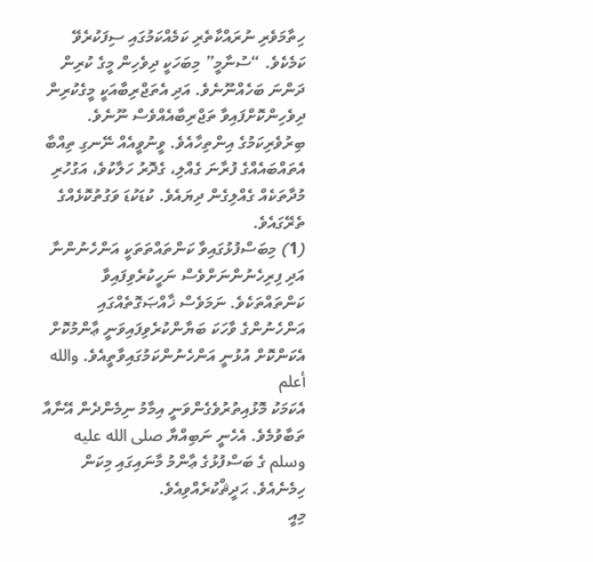ހިތާމަވެރި ނުރައްކާތެރި ކަމެއްކަމުގައި ސިފަކުރެވޭ ކަމެކެވެ. “ސުނާމީ” މިބަހަކީ ދިވެހިން މީގެ ކުރިން ދަންނަ ބަހެއްނޫނެވެ. އަދި އެތަޖްރިބާއަކީ މީގެކުރިން ދިވެހިންކޮށްފައިވާ ތަޖްރިބާއެއްވެސް ނޫނެވެ. ބިރުވެރިކަމުގެ އިންތިހާއެވެ. ވީނުވީއެއް ނޭނގި ތިއްބާ އެތައްބައެއްގެ ފުރާނަ ގެއްލި، ގެދޮރު ހަލާކުވެ، އަގުހުރި މުދާތަކެއް ގެއްލިގެން ދިޔައެވެ. ކުޑަކުޑަ ވަގުތުކޮޅެއްގެ ތެރޭގައެވެ.
(1) މިބަސްފުޅުގައިވާ ކަންތައްތަތަކީ އަންހެނުންނާ އަދި ފިރިހެނުންނަށްވެސް ނަހީކުރެވިފައިވާ ކަންތައްތަކެވެ. ނަމަވެސް ޚާއްޞަގޮތެއްގައި އަންހެނުންގެ ވާހަކަ ބަޔާންކުރެވިފައިވަނީ ޢާންމުކޮށް އެކަންކޮށް އުޅުނީ އަންހެނުންކަމުގައިވާތީއެވެ. والله أعلم
އެކަމަކު މޮޅުއިތުރުވެގެންވަނީ އިމާމު ނިމެންދެން އޭނާއާ ތަބާވުމެވެ. އެހެނީ ނަބިއްޔާ صلى الله عليه وسلم ގެ ބަސްފުޅުގެ ޢާންމު މާނައިގައި މިކަން ހިމެނެއެވެ. ޙަދީޘްކުރެއްވިއެވެ.
މިއީ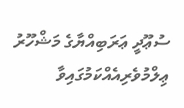ސުޢޫދީ ޢަރަބިއްޔާގެ މަޝްހޫރު ޢިލްމުވެރިއެއްކަމުގައިވާ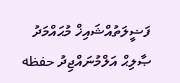ފަޟީލަތުއްޝައިޚް މުޙައްމަދު ޞާލިޙް އަލްމުނައްޖިދު حفظه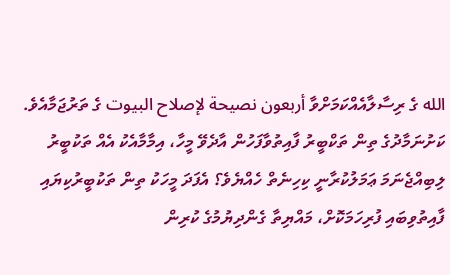الله ގެ ރިސާލާއެއްކަމަށްވާ أربعون نصيحة لإصلاح البيوت ގެ ތަރުޖަމާއެވެ.
ކަށުނަމާދުގެ ތިން ތަކްބީރު ފާއިތުވާފަހުން އާދެވޭ މީހާ، އިމާމާއެކު އެއް ތަކުބީރު ލިބިއްޖެނަމަ ޢަމަލުކުރާނީ ކިހިނެތް ހެއްޔެވެ؟ އެފަދަ މީހަކު ތިން ތަކުބީރުކިޔައި ފާއިތުވިބައި ފުރިހަމަކޮށް، މައްޔިތާ ގެންދިޔުމުގެ ކުރިން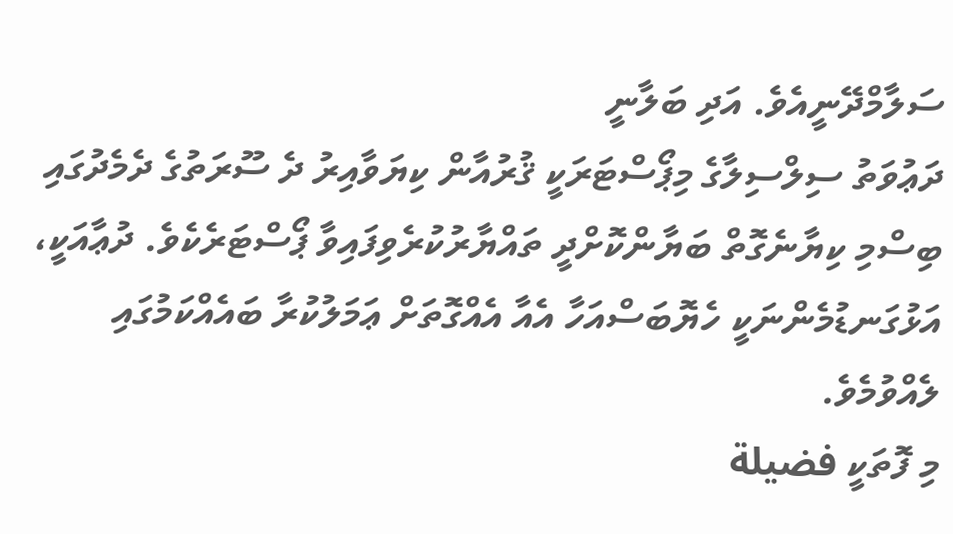ސަލާމްދޭނީއެވެ. އަދި ބަލާނީ
ދަޢުވަތު ސިލްސިލާގެ މިޕޯސްޓަރަކީ ޤުރުއާން ކިޔަވާއިރު ދެ ސޫރަތުގެ ދެމެދުގައި ބިސްމި ކިޔާނެގޮތް ބަޔާންކޮށްދީ ތައްޔާރުކުރެވިފައިވާ ޕޯސްޓަރެކެވެ. ދުޢާއަކީ، އަޅުގަނޑުމެންނަކީ ހެޔޮބަސްއަހާ އެއާ އެއްގޮތަށް ޢަމަލުކުރާ ބައެއްކަމުގައި ލެއްވުމެވެ.
މި ފޮތަކީ فضيلة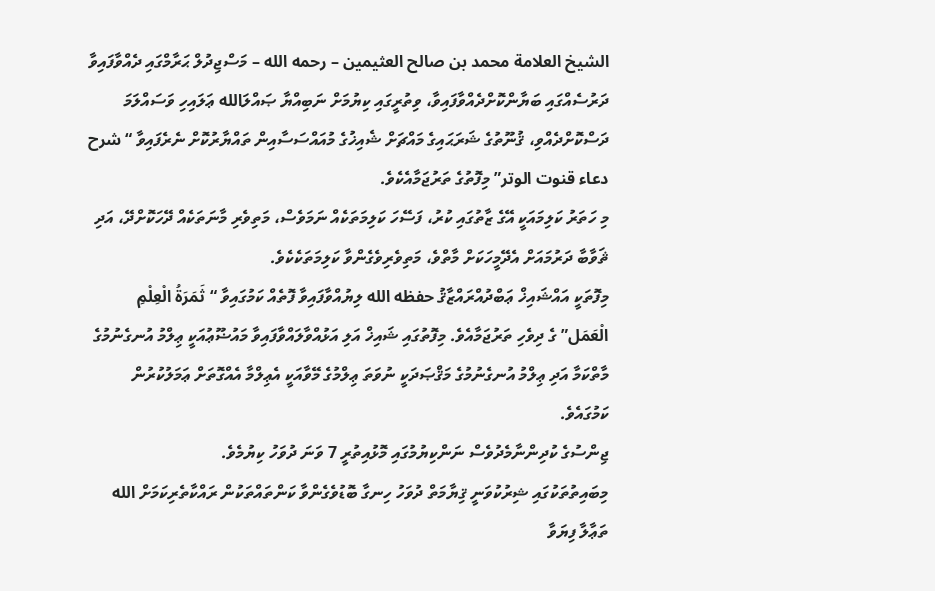الشيخ العلامة محمد بن صالح العثيمين – رحمه الله – މަސްޖިދުލް ޙަރާމްގައި ދެއްވާފައިވާ ދަރުސެއްގައި ބަޔާންކޮށްދެއްވާފައިވާ، ވިތުރީގައި ކިޔުމަށް ނަބިއްޔާ ޞައްލަالله ޢަލައިހި ވަސައްލަމަ ދަސްކޮށްދެއްވި، ޤުނޫތުގެ ޝަރަޙައިގެ މައްޗަށް ޝެއިޚުގެ މުއައްސަސާއިން ތައްޔާރުކޮށް ނެރެފައިވާ “شرح دعاء قنوت الوتر” މިފޮތުގެ ތަރުޖަމާއެކެވެ.
މި ހަތަރު ކަލިމައަކީ އޭގެ ޒާތުގައި ކުރު، ފަސޭހަ ކަލިމަތަކެއް ނަމަވެސް، މަތިވެރި މާނަތަކެއް ދޭހަކޮށްދޭ، އަދި ޘަވާބާ ދަރުމައަށް އެދޭމީހަކަށް މާތްވެ، މަތިވެރިވެގެންވާ ކަލިމަތަކެކެވެ.
މިފޮތަކީ އައްޝައިޚް ޢަބްދުއްރައްޒާޤު حفظه الله ލިޔުއްވާފައިވާ ފޮތެއް ކަމުގައިވާ “ثَمَرَةُ الْعِلْمِ الْعَمَل” ގެ ދިވެހި ތަރުޖަމާއެވެ. މިފޮތުގައި ޝައިޚް އަލި އަޅުއްވާލައްވާފައިވާ މައުޟޫޢުއަކީ ޢިލްމު އުނގެނުމުގެ މާތްކަމާ އަދި ޢިލްމު އުނގެނުމުގެ މަޤްޞަދަކީ ނުވަތަ ޢިލްމުގެ މޭވާއަކީ އެޢިލްމާ އެއްގޮތަށް ޢަމަލުކުރުން ކަމުގައެވެ.
ޖިންސުގެ ކުދިންނާމެދުވެސް ނަންކިޔުމުގައި މޮޅުއިތުރީ 7 ވަނަ ދުވަހު ކިޔުމެވެ.
މިބައިތުތަކުގައި ޝިރުކުވަނީ ޤިޔާމަތް ދުވަހު ހިނގާ ބޮޑުވެގެންވާ ކަންތައްތަކުން ރައްކާތެރިކަމަށް الله ތަޢާލާ ފިޔަވާ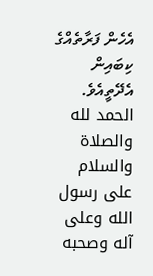އެހެން ފަރާތެއްގެ ކިބައިން އެދޭތީއެވެ.
الحمد لله والصلاة والسلام على رسول الله وعلى آله وصحبه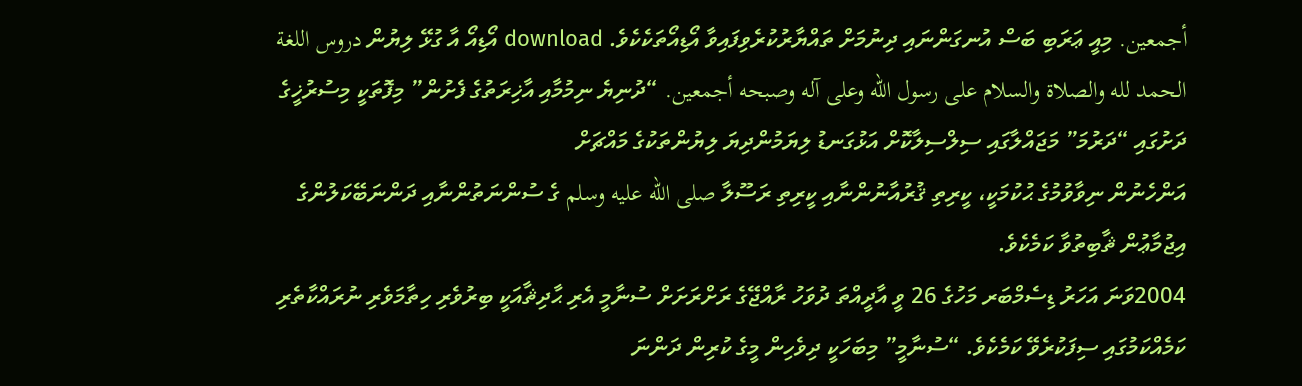أجمعين. މިއީ ޢަރަބި ބަސް އުނގަންނައި ދިނުމަށް ތައްޔާރުކުރެވިފައިވާ އޯޑިއޯތަކެކެވެ. download އޯޑިއޯ އާ ގުޅޭ ލިޔުން دروس اللغة
الحمد لله والصلاة والسلام على رسول الله وعلى آله وصبحه أجمعين. “ދުނިޔެ ނިމުމާއި އާޚިރަތުގެ ފެށުން” މިފޮތަކީ މިސުރުޚީގެ ދަށުގައި “ދަރުމަ” މަޖައްލާގައި ސިލްސިލާކޮށް އަޅުގަނޑު ލިޔަމުންދިޔަ ލިޔުންތަކުގެ މައްޗަށް
އަންހެނުން ނިވާވުމުގެ ޙުކުމަކީ، ކީރިތި ޤުރުއާނުންނާއި ކީރިތި ރަސޫލާ صلى الله عليه وسلم ގެ ސުންނަތުންނާއި ދަންނަބޭކަލުންގެ އިޖުމާޢުން ޘާބިތުވާ ކަމެކެވެ.
2004ވަނަ އަހަރު ޑިސެމްބަރ މަހުގެ 26 ވީ އާދީއްތަ ދުވަހު ރާއްޖޭގެ ރަށްރަށަށް ސުނާމީ އެރި ޙާދިޘާއަކީ ބިރުވެރި ހިތާމަވެރި ނުރައްކާތެރި ކަމެއްކަމުގައި ސިފަކުރެވޭ ކަމެކެވެ. “ސުނާމީ” މިބަހަކީ ދިވެހިން މީގެ ކުރިން ދަންނަ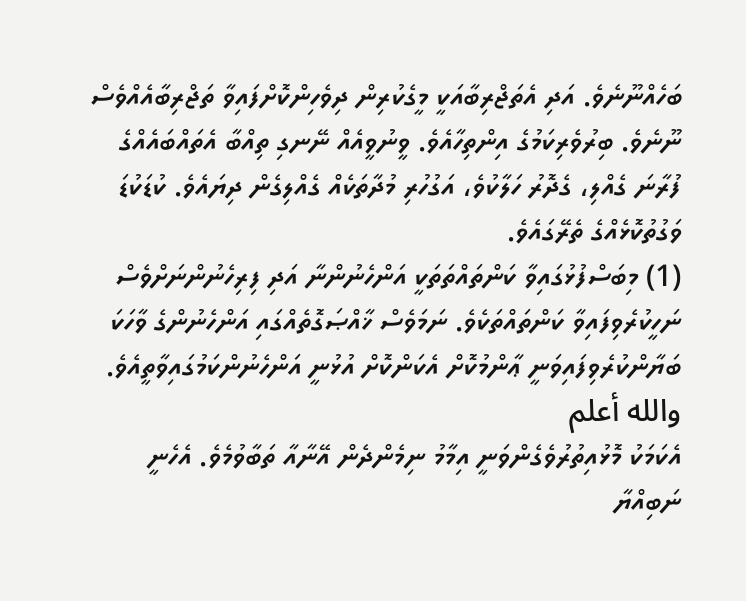ބަހެއްނޫނެވެ. އަދި އެތަޖްރިބާއަކީ މީގެކުރިން ދިވެހިންކޮށްފައިވާ ތަޖްރިބާއެއްވެސް ނޫނެވެ. ބިރުވެރިކަމުގެ އިންތިހާއެވެ. ވީނުވީއެއް ނޭނގި ތިއްބާ އެތައްބައެއްގެ ފުރާނަ ގެއްލި، ގެދޮރު ހަލާކުވެ، އަގުހުރި މުދާތަކެއް ގެއްލިގެން ދިޔައެވެ. ކުޑަކުޑަ ވަގުތުކޮޅެއްގެ ތެރޭގައެވެ.
(1) މިބަސްފުޅުގައިވާ ކަންތައްތަތަކީ އަންހެނުންނާ އަދި ފިރިހެނުންނަށްވެސް ނަހީކުރެވިފައިވާ ކަންތައްތަކެވެ. ނަމަވެސް ޚާއްޞަގޮތެއްގައި އަންހެނުންގެ ވާހަކަ ބަޔާންކުރެވިފައިވަނީ ޢާންމުކޮށް އެކަންކޮށް އުޅުނީ އަންހެނުންކަމުގައިވާތީއެވެ. والله أعلم
އެކަމަކު މޮޅުއިތުރުވެގެންވަނީ އިމާމު ނިމެންދެން އޭނާއާ ތަބާވުމެވެ. އެހެނީ ނަބިއްޔާ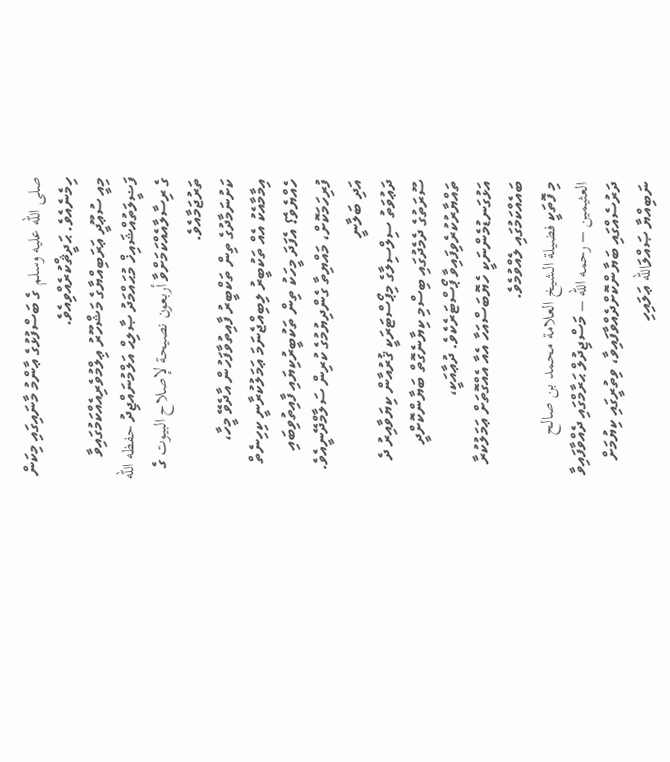صلى الله عليه وسلم ގެ ބަސްފުޅުގެ ޢާންމު މާނައިގައި މިކަން ހިމެނެއެވެ. ޙަދީޘްކުރެއްވިއެވެ.
މިއީ ސުޢޫދީ ޢަރަބިއްޔާގެ މަޝްހޫރު ޢިލްމުވެރިއެއްކަމުގައިވާ ފަޟީލަތުއްޝައިޚް މުޙައްމަދު ޞާލިޙް އަލްމުނައްޖިދު حفظه الله ގެ ރިސާލާއެއްކަމަށްވާ أربعون نصيحة لإصلاح البيوت ގެ ތަރުޖަމާއެވެ.
ކަށުނަމާދުގެ ތިން ތަކްބީރު ފާއިތުވާފަހުން އާދެވޭ މީހާ، އިމާމާއެކު އެއް ތަކުބީރު ލިބިއްޖެނަމަ ޢަމަލުކުރާނީ ކިހިނެތް ހެއްޔެވެ؟ އެފަދަ މީހަކު ތިން ތަކުބީރުކިޔައި ފާއިތުވިބައި ފުރިހަމަކޮށް، މައްޔިތާ ގެންދިޔުމުގެ ކުރިން ސަލާމްދޭނީއެވެ. އަދި ބަލާނީ
ދަޢުވަތު ސިލްސިލާގެ މިޕޯސްޓަރަކީ ޤުރުއާން ކިޔަވާއިރު ދެ ސޫރަތުގެ ދެމެދުގައި ބިސްމި ކިޔާނެގޮތް ބަޔާންކޮށްދީ ތައްޔާރުކުރެވިފައިވާ ޕޯސްޓަރެކެވެ. ދުޢާއަކީ، އަޅުގަނޑުމެންނަކީ ހެޔޮބަސްއަހާ އެއާ އެއްގޮތަށް ޢަމަލުކުރާ ބައެއްކަމުގައި ލެއްވުމެވެ.
މި ފޮތަކީ فضيلة الشيخ العلامة محمد بن صالح العثيمين – رحمه الله – މަސްޖިދުލް ޙަރާމްގައި ދެއްވާފައިވާ ދަރުސެއްގައި ބަޔާންކޮށްދެއްވާފައިވާ، ވިތުރީގައި ކިޔުމަށް ނަބިއްޔާ ޞައްލަالله ޢަލައިހި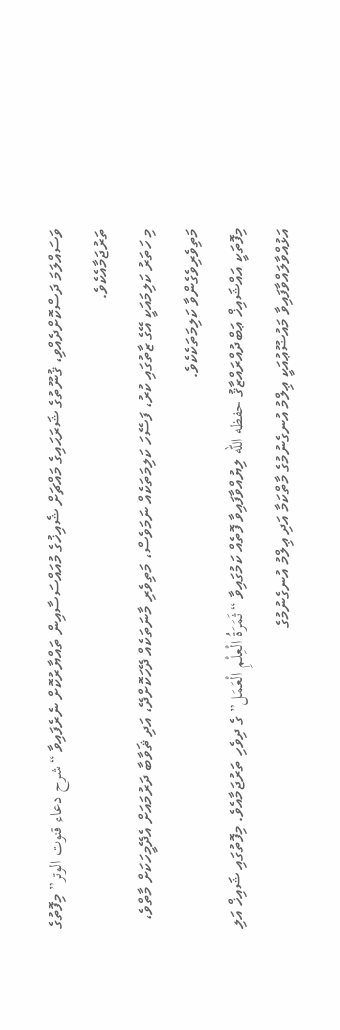ވަސައްލަމަ ދަސްކޮށްދެއްވި، ޤުނޫތުގެ ޝަރަޙައިގެ މައްޗަށް ޝެއިޚުގެ މުއައްސަސާއިން ތައްޔާރުކޮށް ނެރެފައިވާ “شرح دعاء قنوت الوتر” މިފޮތުގެ ތަރުޖަމާއެކެވެ.
މި ހަތަރު ކަލިމައަކީ އޭގެ ޒާތުގައި ކުރު، ފަސޭހަ ކަލިމަތަކެއް ނަމަވެސް، މަތިވެރި މާނަތަކެއް ދޭހަކޮށްދޭ، އަދި ޘަވާބާ ދަރުމައަށް އެދޭމީހަކަށް މާތްވެ، މަތިވެރިވެގެންވާ ކަލިމަތަކެކެވެ.
މިފޮތަކީ އައްޝައިޚް ޢަބްދުއްރައްޒާޤު حفظه الله ލިޔުއްވާފައިވާ ފޮތެއް ކަމުގައިވާ “ثَمَرَةُ الْعِلْمِ الْعَمَل” ގެ ދިވެހި ތަރުޖަމާއެވެ. މިފޮތުގައި ޝައިޚް އަލި އަޅުއްވާލައްވާފައިވާ މައުޟޫޢުއަކީ ޢިލްމު އުނގެނުމުގެ މާތްކަމާ އަދި ޢިލްމު އުނގެނުމުގެ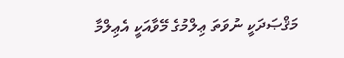މަޤްޞަދަކީ ނުވަތަ ޢިލްމުގެ މޭވާއަކީ އެޢިލްމާ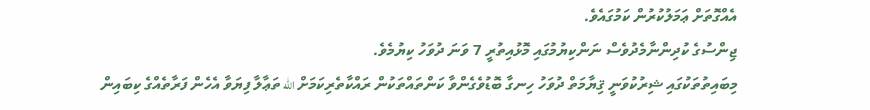އެއްގޮތަށް ޢަމަލުކުރުން ކަމުގައެވެ.
ޖިންސުގެ ކުދިންނާމެދުވެސް ނަންކިޔުމުގައި މޮޅުއިތުރީ 7 ވަނަ ދުވަހު ކިޔުމެވެ.
މިބައިތުތަކުގައި ޝިރުކުވަނީ ޤިޔާމަތް ދުވަހު ހިނގާ ބޮޑުވެގެންވާ ކަންތައްތަކުން ރައްކާތެރިކަމަށް الله ތަޢާލާ ފިޔަވާ އެހެން ފަރާތެއްގެ ކިބައިން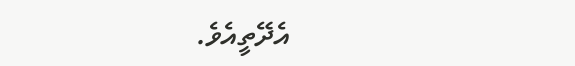އެދޭތީއެވެ.